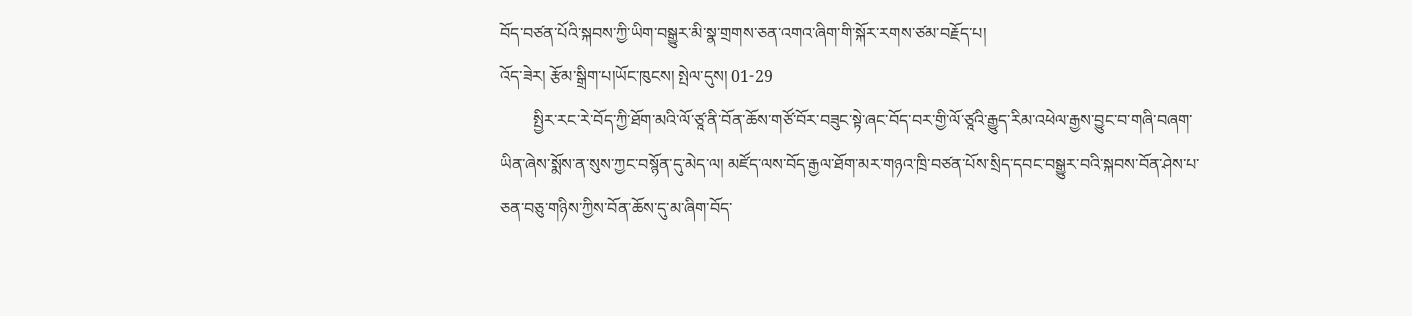བོད་བཙན་པོའི་སྐབས་ཀྱི་ཡིག་བསྒྱུར་མི་སྣ་གྲགས་ཅན་འགའ་ཞིག་གི་སྐོར་རགས་ཙམ་བརྗོད་པ།
འོད་ཟེར། རྩོམ་སྒྲིག་པ།ཡོང་ཁུངས། སྤེལ་དུས། 01-29
        སྤྱིར་རང་རེ་བོད་ཀྱི་ཐོག་མའི་ལོ་ཙཱ་ནི་བོན་ཆོས་གཙོ་བོར་བཟུང་སྟེ་ཞང་བོད་བར་གྱི་ལོ་ཙཱའི་རྒྱུད་རིམ་འཕེལ་རྒྱས་བྱུང་བ་གཞི་བཞག་ཡིན་ཞེས་སྨོས་ན་སུས་ཀྱང་བསྙོན་དུ་མེད་ལ། མཛོད་ལས་བོད་རྒྱལ་ཐོག་མར་གཉའ་ཁྲི་བཙན་པོས་སྲིད་དབང་བསྒྱུར་བའི་སྐབས་བོན་ཤེས་པ་ཅན་བཅུ་གཉིས་ཀྱིས་བོན་ཆོས་དུ་མ་ཞིག་བོད་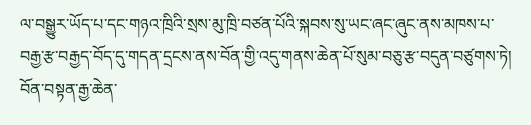ལ་བསྒྱུར་ཡོད་པ་དང་གཉའ་ཁྲིའི་སྲས་མུ་ཁྲི་བཙན་པོའི་སྐབས་སུ་ཡང་ཞང་ཞུང་ནས་མཁས་པ་བརྒྱ་རྩ་བརྒྱད་བོད་དུ་གདན་དྲངས་ནས་བོན་གྱི་འདུ་གནས་ཆེན་པོ་སུམ་བཅུ་རྩ་བདུན་བཙུགས་ཏེ། བོན་བསྟན་རྒྱ་ཆེན་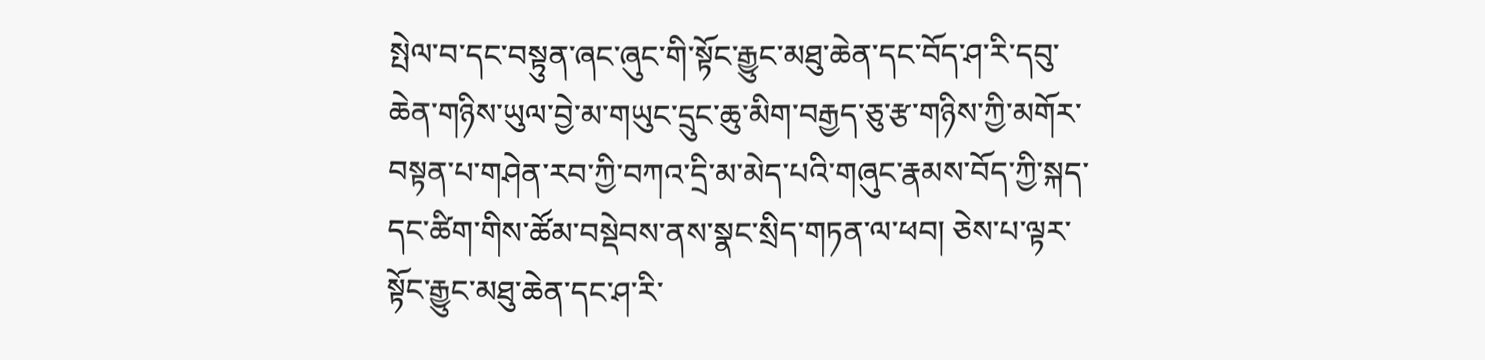སྤེལ་བ་དང་བསྟུན་ཞང་ཞུང་གི་སྟོང་རྒྱུང་མཐུ་ཆེན་དང་བོད་ཤ་རི་དབུ་ཆེན་གཉིས་ཡུལ་བྱེ་མ་གཡུང་དྲུང་ཆུ་མིག་བརྒྱད་ཅུ་རྩ་གཉིས་ཀྱི་མགོར་བསྟན་པ་གཤེན་རབ་ཀྱི་བཀའ་དྲི་མ་མེད་པའི་གཞུང་རྣམས་བོད་ཀྱི་སྐད་དང་ཚིག་གིས་ཚོམ་བསྡེབས་ནས་སྣང་སྲིད་གཏན་ལ་ཕབ། ཅེས་པ་ལྟར་སྟོང་རྒྱུང་མཐུ་ཆེན་དང་ཤ་རི་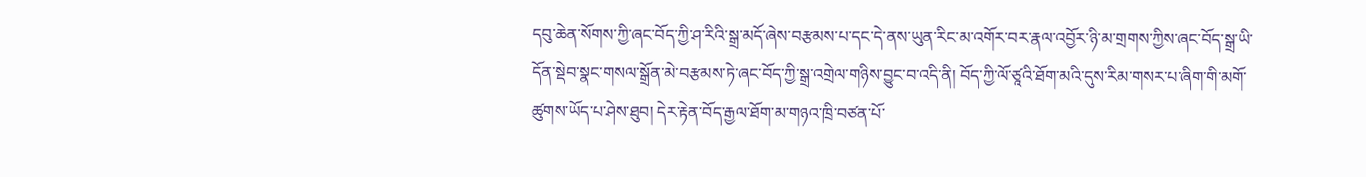དབུ་ཆེན་སོགས་ཀྱི་ཞང་བོད་ཀྱི་ཤ་རིའི་སྒྲ་མདོ་ཞེས་བརྩམས་པ་དང་དེ་ནས་ཡུན་རིང་མ་འགོར་བར་རྣལ་འབྱོར་ཉི་མ་གྲགས་ཀྱིས་ཞང་བོད་སྒྲ་ཡི་དོན་སྡེབ་སྣང་གསལ་སྒྲོན་མེ་བརྩམས་ཏེ་ཞང་བོད་ཀྱི་སྒྲ་འགྲེལ་གཉིས་བྱུང་བ་འདི་ནི། བོད་ཀྱི་ལོ་ཙཱའི་ཐོག་མའི་དུས་རིམ་གསར་པ་ཞིག་གི་མགོ་ཚུགས་ཡོད་པ་ཤེས་ཐུབ། དེར་རྟེན་བོད་རྒྱལ་ཐོག་མ་གཉའ་ཁྲི་བཙན་པོ་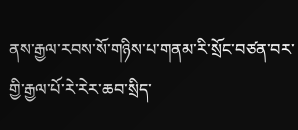ནས་རྒྱལ་རབས་སོ་གཉིས་པ་གནམ་རི་སྲོང་བཙན་བར་གྱི་རྒྱལ་པོ་རེ་རེར་ཆབ་སྲིད་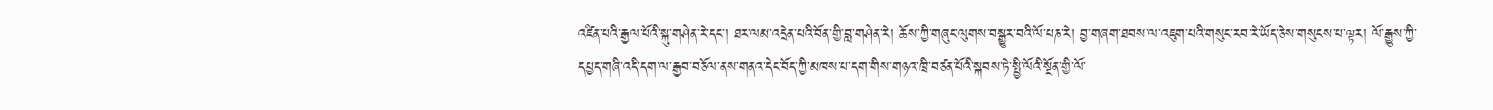འཛིན་པའི་རྒྱལ་པོའི་སྐུ་གཤེན་རེ་དང་། ཐར་ལམ་འདྲེན་པའི་བོན་གྱི་བླ་གཤེན་རེ། ཆོས་ཀྱི་གཞུང་ལུགས་བསྒྱུར་བའི་ལོ་པཎ་རེ། བྱ་གཞག་ཐབས་ལ་འཇུག་པའི་གསུང་རབ་རེ་ཡོད་ཅེས་གསུངས་པ་ལྟར། ལོ་རྒྱུས་ཀྱི་དཔྱད་གཞི་འདི་དག་ལ་རྒྱབ་བཅོལ་ནས་གནའ་དེང་བོད་ཀྱི་མཁས་པ་དག་གིས་གཉའ་ཁྲི་བཙན་པོའི་སྐབས་ཏེ་སྤྱི་ལོའི་སྔོན་གྱི་ལོ་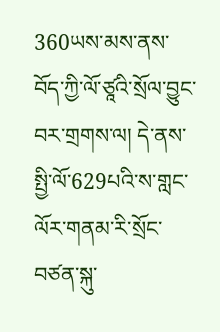360ཡས་མས་ནས་བོད་ཀྱི་ལོ་ཙཱའི་སྲོལ་བྱུང་བར་གྲགས་ལ། དེ་ནས་སྤྱི་ལོ་629པའི་ས་གླང་ལོར་གནམ་རི་སྲོང་བཙན་སྐུ་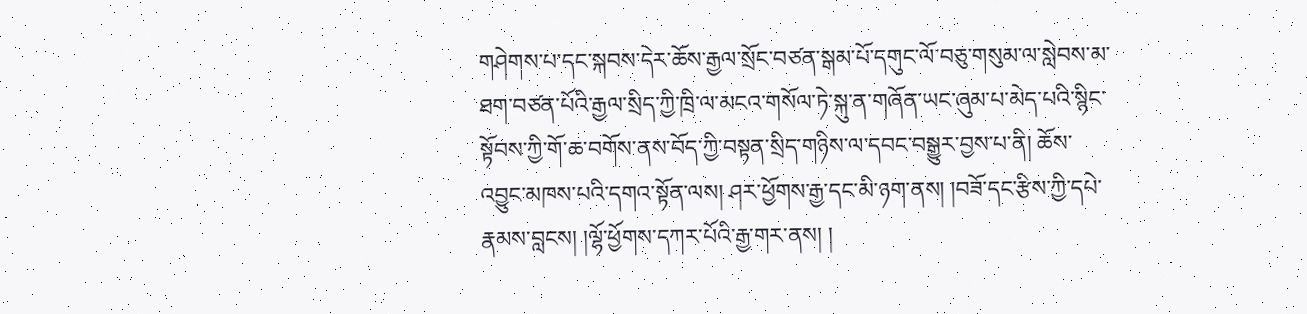གཤེགས་པ་དང་སྐབས་དེར་ཆོས་རྒྱལ་སྲོང་བཙན་སྒམ་པོ་དགུང་ལོ་བཅུ་གསུམ་ལ་སླེབས་མ་ཐག་བཙན་པོའི་རྒྱལ་སྲིད་ཀྱི་ཁྲི་ལ་མངའ་གསོལ་ཏེ་སྐུ་ན་གཞོན་ཡང་ཞུམ་པ་མེད་པའི་སྙིང་སྟོབས་ཀྱི་གོ་ཆ་བགོས་ནས་བོད་ཀྱི་བསྟན་སྲིད་གཉིས་ལ་དབང་བསྒྱུར་བྱས་པ་ནི། ཆོས་འབྱུང་མཁས་པའི་དགའ་སྟོན་ལས། ཤར་ཕྱོགས་རྒྱ་དང་མི་ཉག་ནས། །བཟོ་དང་རྩིས་ཀྱི་དཔེ་རྣམས་བླངས། །ལྷོ་ཕྱོགས་དཀར་པོའི་རྒྱ་གར་ནས། །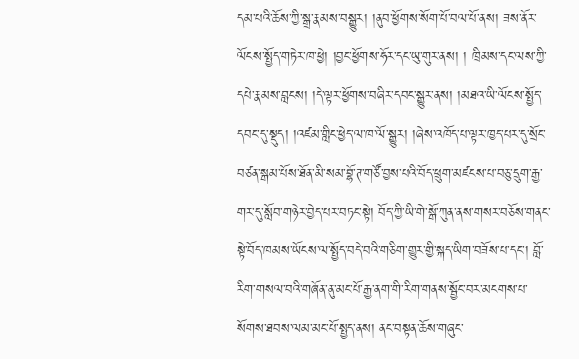དམ་པའི་ཆོས་ཀྱི་སྒྲ་རྣམས་བསྒྱུར། །ནུབ་ཕྱོགས་སོག་པོ་བལ་པོ་ནས། ཟས་ནོར་ལོངས་སྤྱོད་གཏེར་ཁ་ཕྱེ། །བྱང་ཕྱོགས་ཧོར་དང་ཡུ་གུར་ནས། ། ཁྲིམས་དང་ལས་ཀྱི་དཔེ་རྣམས་བླངས། །དེ་ལྟར་ཕྱོགས་བཞིར་དབང་སྒྱུར་ནས། །མཐའ་ཡི་ལོངས་སྤྱོད་དབང་དུ་སྡུད། །འཛམ་གླིང་ཕྱེད་ལ་ཁ་ལོ་སྒྱུར། །ཞེས་འཁོད་པ་ལྟར་ཁྱད་པར་དུ་སྲོང་བཙན་སྒམ་པོས་ཐོན་མི་སམ་བྷོ་ཊ་གཙོ་བྱས་པའི་བོད་ཕྲུག་མཛངས་པ་བཅུ་དྲུག་རྒྱ་གར་དུ་སློབ་གཉེར་བྱེད་པར་བཏང་སྟེ། བོད་ཀྱི་ཡི་གེ་སྒོ་ཀུན་ནས་གསར་བཅོས་གནང་སྟེ་བོད་ཁམས་ཡོངས་ལ་སྤྱོད་བདེ་བའི་གཅིག་གྱུར་གྱི་སྐད་ཡིག་བཟོས་པ་དང་། བློ་རིག་གསལ་བའི་གཞོན་ནུ་མང་པོ་རྒྱ་ནག་གི་རིག་གནས་སྦྱོང་བར་མངགས་པ་སོགས་ཐབས་ལམ་མང་པོ་སྤྱད་ནས། ནང་བསྟན་ཆོས་གཞུང་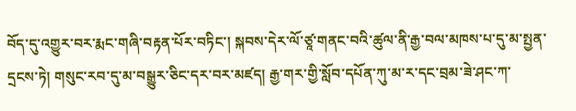བོད་དུ་འགྱུར་བར་རྨང་གཞི་བརྟན་པོར་བཏིང་། སྐབས་དེར་ལོ་ཙཱ་གནང་བའི་ཚུལ་ནི་རྒྱ་བལ་མཁས་པ་དུ་མ་སྤྱན་དྲངས་ཏེ། གསུང་རབ་དུ་མ་བསྒྱུར་ཅིང་དར་བར་མཛད། རྒྱ་གར་གྱི་སློབ་དཔོན་ཀུ་མ་ར་དང་བྲམ་ཟེ་ཤང་ཀ་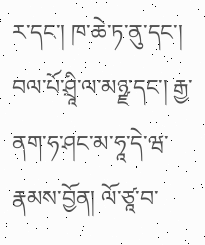ར་དང་། ཁ་ཆེ་ཏ་ནུ་དང་། བལ་པོ་ཤྲཱི་ལ་མཉྫ་དང་། རྒྱ་ནག་ཧ་ཤང་མ་ཧཱ་དེ་ཝ་རྣམས་བྱོན། ལོ་ཙཱ་བ་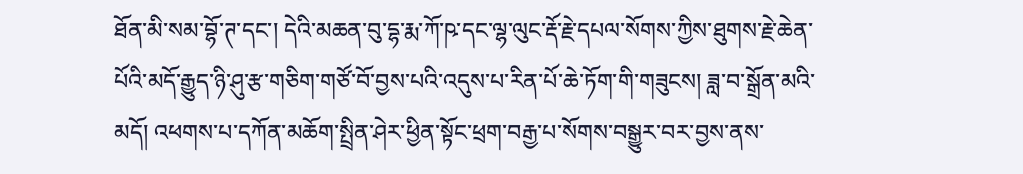ཐོན་མི་སམ་བྷོ་ཊ་དང་། དེའི་མཆན་བུ་དྷ་རྨ་ཀོ་ཥ་དང་ལྷ་ལུང་རྡོ་རྗེ་དཔལ་སོགས་ཀྱིས་ཐུགས་རྗེ་ཆེན་པོའི་མདོ་རྒྱུད་ཉི་ཤུ་རྩ་གཅིག་གཙོ་བོ་བྱས་པའི་འདུས་པ་རིན་པོ་ཆེ་ཏོག་གི་གཟུངས། ཟླ་བ་སྒྲོན་མའི་མདོ། འཕགས་པ་དཀོན་མཆོག་སྤྲིན་ཤེར་ཕྱིན་སྟོང་ཕྲག་བརྒྱ་པ་སོགས་བསྒྱུར་བར་བྱས་ནས་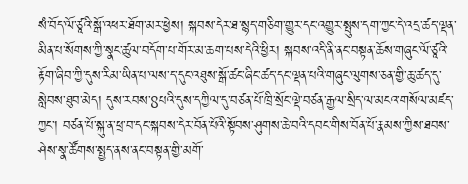སཾ་བོད་ལོ་ཙཱའི་སྒོ་འཕར་ཐོག་མར་ཕྱེས། སྐབས་དེར་ཐ་སྙད་གཅིག་གྱུར་དང་འགྱུར་སྤུས་དག་ཀྱང་དེ་འདྲ་ཚད་ལྡན་མིན་པ་སོགས་ཀྱི་སྣང་ཚུལ་བདོག་པ་གོར་མ་ཆག་པས་དེའི་ཕྱིར། སྐབས་འདི་ནི་ནང་བསྟན་ཆོས་གཞུང་ལོ་ཙཱའི་རྟོག་ཞིབ་ཀྱི་དུས་རིམ་ཡིན་པ་ལས་ད་དུང་འཐུས་སྒོ་ཚང་ཞིང་ཚད་དང་ལྡན་པའི་གཞུང་ལུགས་ཅན་གྱི་ཆུ་ཚད་དུ་སླེབས་ཐུབ་མེད། དུས་རབས་8པའི་དུས་དཀྱིལ་དུ་བཙན་པོ་ཁྲི་སྲོང་ལྡེ་བཙན་རྒྱལ་སྲིད་ལ་མངའ་གསོལ་མཛད་ཀྱང་། བཙན་པོ་སྐུ་ན་ཕྲ་བ་དང་སྐབས་དེར་བོན་པོའི་སྟོབས་ཤུགས་ཆེ་བའི་དབང་གིས་བོན་པོ་རྣམས་ཀྱིས་ཐབས་ཤེས་སྣ་ཚོགས་སྤྱད་ནས་ནང་བསྟན་གྱི་མགོ་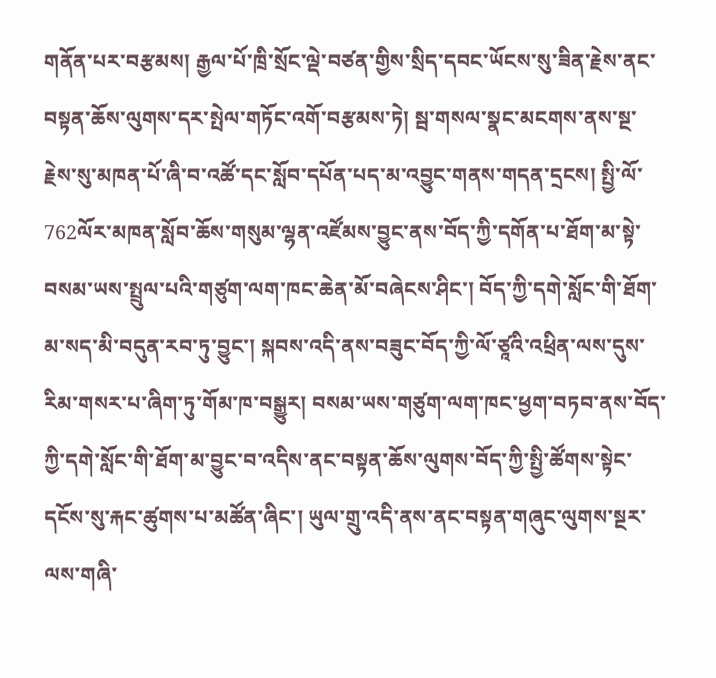གནོན་པར་བརྩམས། རྒྱལ་པོ་ཁྲི་སྲོང་ལྡེ་བཙན་གྱིས་སྲིད་དབང་ཡོངས་སུ་ཟིན་རྗེས་ནང་བསྟན་ཆོས་ལུགས་དར་སྤེལ་གཏོང་འགོ་བརྩམས་ཏེ། སྦ་གསལ་སྣང་མངགས་ནས་སྔ་རྗེས་སུ་མཁན་པོ་ཞི་བ་འཚོ་དང་སློབ་དཔོན་པད་མ་འབྱུང་གནས་གདན་དྲངས། སྤྱི་ལོ་762ལོར་མཁན་སློབ་ཆོས་གསུམ་ལྷན་འཛོམས་བྱུང་ནས་བོད་ཀྱི་དགོན་པ་ཐོག་མ་སྟེ་བསམ་ཡས་སྤྲུལ་པའི་གཙུག་ལག་ཁང་ཆེན་མོ་བཞེངས་ཤིང་། བོད་ཀྱི་དགེ་སློང་གི་ཐོག་མ་སད་མི་བདུན་རབ་ཏུ་བྱུང་། སྐབས་འདི་ནས་བཟུང་བོད་ཀྱི་ལོ་ཙཱའི་འཕྲིན་ལས་དུས་རིམ་གསར་པ་ཞིག་ཏུ་གོམ་ཁ་བསྒྱུར། བསམ་ཡས་གཙུག་ལག་ཁང་ཕྱག་བཏབ་ནས་བོད་ཀྱི་དགེ་སློང་གི་ཐོག་མ་བྱུང་བ་འདིས་ནང་བསྟན་ཆོས་ལུགས་བོད་ཀྱི་སྤྱི་ཚོགས་སྟེང་དངོས་སུ་རྐང་ཚུགས་པ་མཚོན་ཞིང་། ཡུལ་གྲུ་འདི་ནས་ནང་བསྟན་གཞུང་ལུགས་སྔར་ལས་གཞི་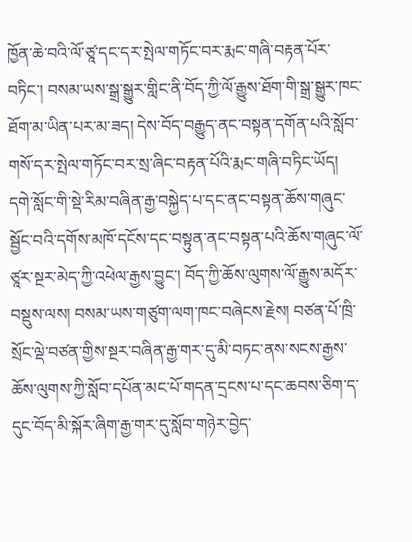ཁྱོན་ཆེ་བའི་ལོ་ཙཱ་དང་དར་སྤེལ་གཏོང་བར་རྨང་གཞི་བརྟན་པོར་བཏིང་། བསམ་ཡས་སྒྲ་སྒྱུར་གླིང་ནི་བོད་ཀྱི་ལོ་རྒྱུས་ཐོག་གི་སྒྲ་སྒྱུར་ཁང་ཐོག་མ་ཡིན་པར་མ་ཟད། དེས་བོད་བརྒྱུད་ནང་བསྟན་དགོན་པའི་སློབ་གསོ་དར་སྤེལ་གཏོང་བར་སྲ་ཞིང་བརྟན་པོའི་རྨང་གཞི་བཏིང་ཡོད། དགེ་སློང་གི་སྡེ་རིམ་བཞིན་རྒྱ་བསྐྱེད་པ་དང་ནང་བསྟན་ཆོས་གཞུང་སྦྱོང་བའི་དགོས་མཁོ་དངོས་དང་བསྟུན་ནང་བསྟན་པའི་ཆོས་གཞུང་ལོ་ཙཱར་སྔར་མེད་ཀྱི་འཕེལ་རྒྱས་བྱུང་། བོད་ཀྱི་ཆོས་ལུགས་ལོ་རྒྱུས་མདོར་བསྡུས་ལས། བསམ་ཡས་གཙུག་ལག་ཁང་བཞེངས་རྗེས། བཙན་པོ་ཁྲི་སྲོང་ལྡེ་བཙན་གྱིས་སྔར་བཞིན་རྒྱ་གར་དུ་མི་བཏང་ནས་སངས་རྒྱས་ཆོས་ལུགས་ཀྱི་སློབ་དཔོན་མང་པོ་གདན་དྲངས་པ་དང་ཆབས་ཅིག་ད་དུང་བོད་མི་སྐོར་ཞིག་རྒྱ་གར་དུ་སློབ་གཉེར་བྱེད་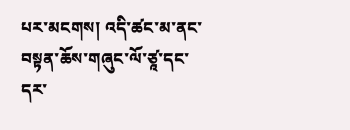པར་མངགས། འདི་ཚང་མ་ནང་བསྟན་ཆོས་གཞུང་ལོ་ཙཱ་དང་དར་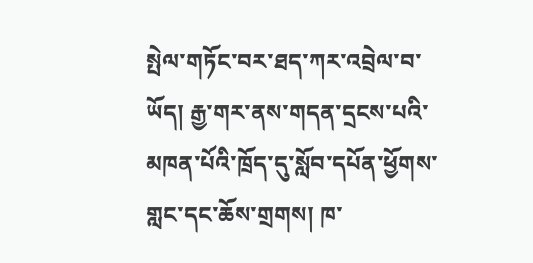སྤེལ་གཏོང་བར་ཐད་ཀར་འབྲེལ་བ་ཡོད། རྒྱ་གར་ནས་གདན་དྲངས་པའི་མཁན་པོའི་ཁྲོད་དུ་སློབ་དཔོན་ཕྱོགས་གླང་དང་ཆོས་གྲགས། ཁ་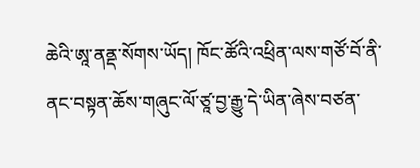ཆེའི་ཨཱ་ནནྡ་སོགས་ཡོད། ཁོང་ཚོའི་འཕྲིན་ལས་གཙོ་བོ་ནི་ནང་བསྟན་ཆོས་གཞུང་ལོ་ཙཱ་བྱ་རྒྱུ་དེ་ཡིན་ཞེས་བཙན་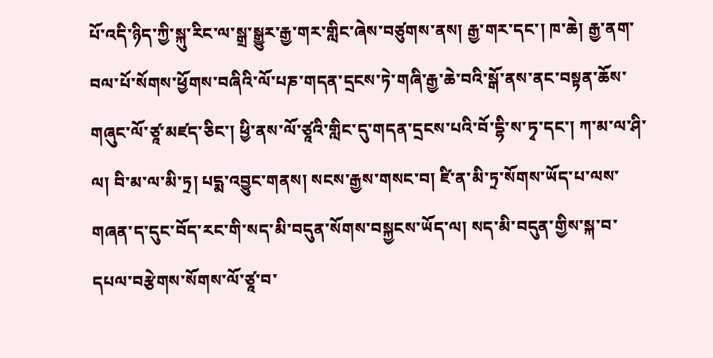པོ་འདི་ཉིད་ཀྱི་སྐུ་རིང་ལ་སྒྲ་སྒྱུར་རྒྱ་གར་གླིང་ཞེས་བཙུགས་ནས། རྒྱ་གར་དང་། ཁ་ཆེ། རྒྱ་ནག་བལ་པོ་སོགས་ཕྱོགས་བཞིའི་ལོ་པཎ་གདན་དྲངས་ཏེ་གཞི་རྒྱ་ཆེ་བའི་སྒོ་ནས་ནང་བསྟན་ཆོས་གཞུང་ལོ་ཙཱ་མཛད་ཅིང་། ཕྱི་ནས་ལོ་ཙཱའི་གླིང་དུ་གདན་དྲངས་པའི་བོ་དྷི་ས་ཏྭ་དང་། ཀ་མ་ལ་ཤི་ལ། བི་མ་ལ་མི་ཏྲ། པདྨ་འབྱུང་གནས། སངས་རྒྱས་གསང་བ། ཛི་ན་མི་ཏྲ་སོགས་ཡོད་པ་ལས་གཞན་ད་དུང་བོད་རང་གི་སད་མི་བདུན་སོགས་བསྐྱངས་ཡོད་ལ། སད་མི་བདུན་གྱིས་སྐ་བ་དཔལ་བརྩེགས་སོགས་ལོ་ཙཱ་བ་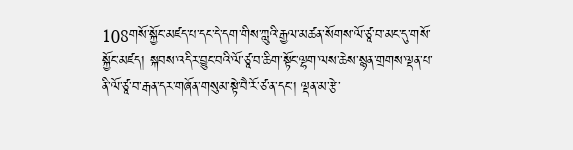108གསོ་སྐྱོང་མཛད་པ་དང་དེ་དག་གིས་ཀླུའི་རྒྱལ་མཚན་སོགས་ལོ་ཙཱ་བ་མང་དུ་གསོ་སྐྱོང་མཛད། སྐབས་འདིར་བྱུང་བའི་ལོ་ཙཱ་བ་ཆིག་སྟོང་ལྷག་ལས་ཆེས་སྙན་གྲགས་ལྡན་པ་ནི་ལོ་ཙཱ་བ་རྒན་དར་གཞོན་གསུམ་སྟེ་བཻ་རོ་ཙ་ན་དང་། ལྡན་མ་རྩེ་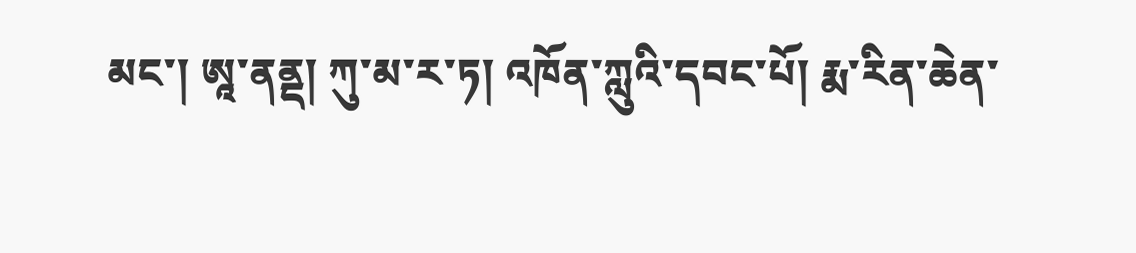མང་། ཨཱ་ནནྡ། ཀུ་མ་ར་ཏ། འཁོན་ཀླུའི་དབང་པོ། རྨ་རིན་ཆེན་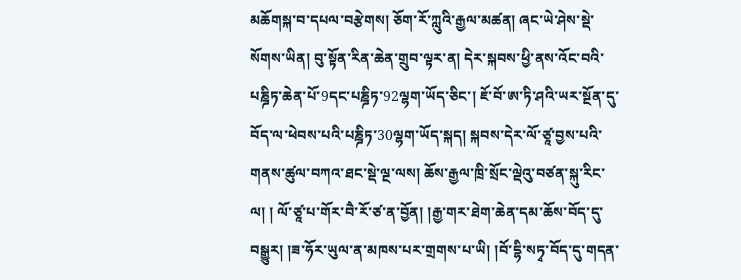མཆོགསྐ་བ་དཔལ་བརྩེགས། ཅོག་རོ་ཀླུའི་རྒྱལ་མཚན། ཞང་ཡེ་ཤེས་སྡེ་སོགས་ཡིན། བུ་སྟོན་རིན་ཆེན་གྲུབ་ལྟར་ན། དེར་སྐབས་ཕྱི་ནས་འོང་བའི་པཎྜིཏ་ཆེན་པོ་9དང་པཎྜིཏ་92ལྷག་ཡོད་ཅིང་། ཇོ་བོ་ཨ་ཏི་ཤའི་ཡར་སྔོན་དུ་བོད་ལ་ཕེབས་པའི་པཎྜིཏ་30ལྷག་ཡོད་སྐད། སྐབས་དེར་ལོ་ཙཱ་བྱས་པའི་གནས་ཚུལ་བཀའ་ཐང་སྡེ་ལྔ་ལས། ཆོས་རྒྱལ་ཁྲི་སྲོང་ལྡེའུ་བཙན་སྐུ་རིང་ལ། ། ལོ་ཙཱ་པ་གོར་བཻ་རོ་ཙ་ན་བྱོན། །རྒྱ་གར་ཐེག་ཆེན་དམ་ཆོས་བོད་དུ་བསྒྱུར། །ཟ་ཧོར་ཡུལ་ན་མཁས་པར་གྲགས་པ་ཡི། །བོ་དྷི་སཏྭ་བོད་དུ་གདན་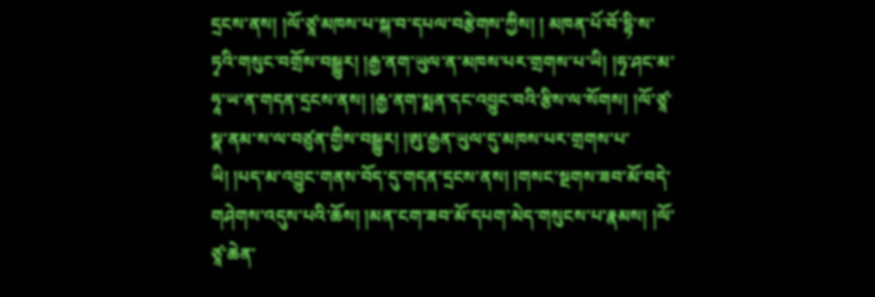དྲངས་ནས། །ལོ་ཙཱ་མཁས་པ་སྐ་བ་དཔལ་བརྩེགས་ཀྱིས། ། མཁན་པོ་བོ་དྷི་ས་ཏྭའི་གསུང་བགྲོས་བསྒྱུར། །རྒྱ་ནག་ཡུལ་ན་མཁས་པར་གྲགས་པ་ཡི། །ཧྭ་ཤང་མ་ཧཱ་ཡ་ན་གདན་དྲངས་ནས། །རྒྱ་ནག་སྨན་དང་འབྱུང་བའི་རྩིས་ལ་སོགས། །ལོ་ཙཱ་སྣ་ནམ་ས་ལ་བཙུན་གྱིས་བསྒྱུར། །ཨུ་རྒྱན་ཡུལ་དུ་མཁས་པར་གྲགས་པ་ཡི། །པད་མ་འབྱུང་གནས་བོད་དུ་གདན་དྲངས་ནས། །གསང་སྔགས་ཟབ་མོ་བདེ་གཤེགས་འདུས་པའི་ཆོས། །མན་ངག་ཟབ་མོ་དཔག་མེད་གསུངས་པ་རྣམས། །ལོ་ཙཱ་ཆེན་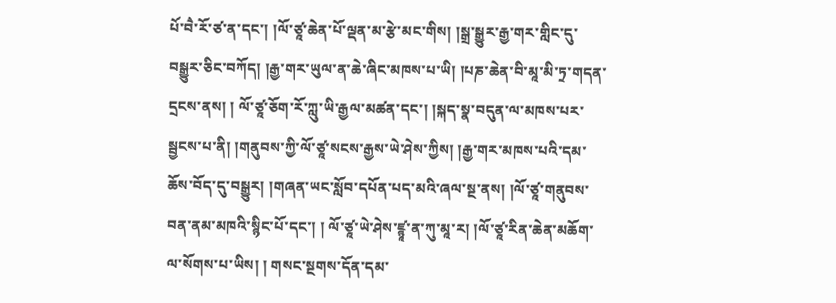པོ་བཻ་རོ་ཙ་ན་དང་། །ལོ་ཙཱ་ཆེན་པོ་ལྡན་མ་རྩེ་མང་གིས། །སྒྲ་སྒྱུར་རྒྱ་གར་གླིང་དུ་བསྒྱུར་ཅིང་བཀོད། །རྒྱ་གར་ཡུལ་ན་ཆེ་ཞིང་མཁས་པ་ཡི། །པཎ་ཆེན་བི་མཱ་མི་ཏྲ་གདན་དྲངས་ནས། ། ལོ་ཙཱ་ཅོག་རོ་ཀླུ་ཡི་རྒྱལ་མཚན་དང་། །སྐད་སྣ་བདུན་ལ་མཁས་པར་སྦྱངས་པ་ནི། །གནུབས་ཀྱི་ལོ་ཙཱ་སངས་རྒྱས་ཡེ་ཤེས་ཀྱིས། །རྒྱ་གར་མཁས་པའི་དམ་ཆོས་བོད་དུ་བསྒྱུར། །གཞན་ཡང་སློབ་དཔོན་པད་མའི་ཞལ་སྔ་ནས། །ལོ་ཙཱ་གནུབས་བན་ནམ་མཁའི་སྙིང་པོ་དང་། ། ལོ་ཙཱ་ཡེ་ཤེས་ཛྙཱ་ན་ཀུ་མཱ་ར། །ལོ་ཙཱ་རིན་ཆེན་མཆོག་ལ་སོགས་པ་ཡིས། ། གསང་སྔགས་དོན་དམ་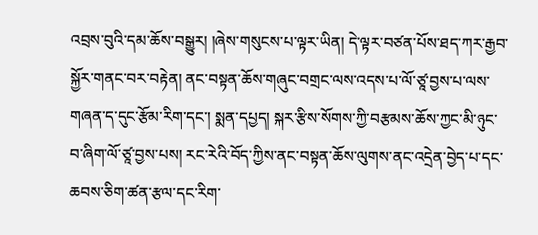འབྲས་བུའི་དམ་ཆོས་བསྒྱུར། །ཞེས་གསུངས་པ་ལྟར་ཡིན། དེ་ལྟར་བཙན་པོས་ཐད་ཀར་རྒྱབ་སྐྱོར་གནང་བར་བརྟེན། ནང་བསྟན་ཆོས་གཞུང་བགྲང་ལས་འདས་པ་ལོ་ཙཱ་བྱས་པ་ལས་གཞན་ད་དུང་རྩོམ་རིག་དང་། སྨན་དཔྱད། སྐར་རྩིས་སོགས་ཀྱི་བརྩམས་ཆོས་ཀྱང་མི་ཉུང་བ་ཞིག་ལོ་ཙཱ་བྱས་པས། རང་རེའི་བོད་ཀྱིས་ནང་བསྟན་ཆོས་ལུགས་ནང་འདྲེན་བྱེད་པ་དང་ཆབས་ཅིག་ཚན་རྩལ་དང་རིག་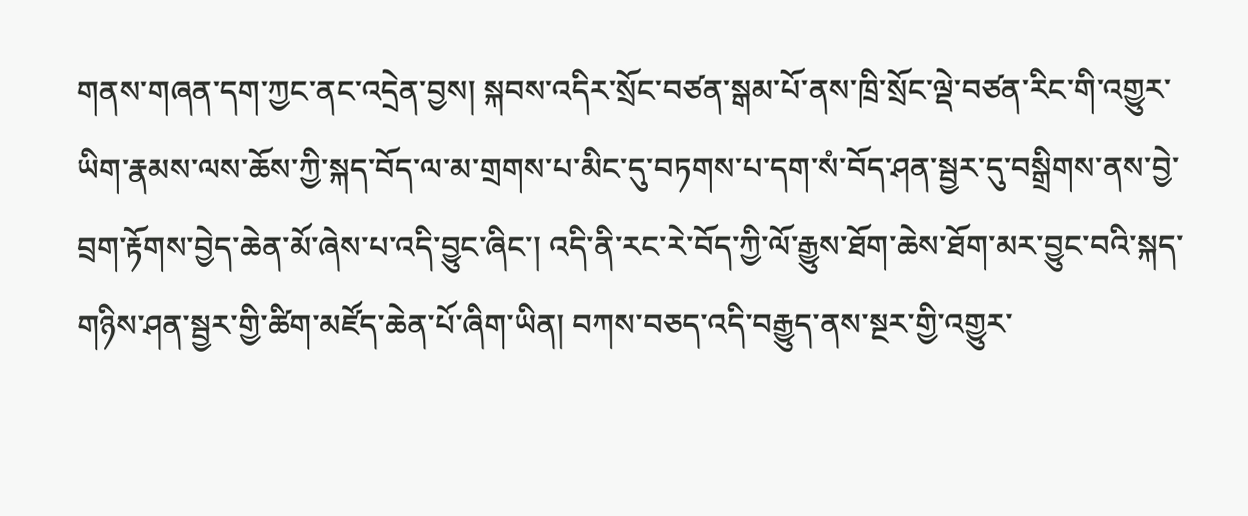གནས་གཞན་དག་ཀྱང་ནང་འདྲེན་བྱས། སྐབས་འདིར་སྲོང་བཙན་སྒམ་པོ་ནས་ཁྲི་སྲོང་ལྡེ་བཙན་རིང་གི་འགྱུར་ཡིག་རྣམས་ལས་ཆོས་ཀྱི་སྐད་བོད་ལ་མ་གྲགས་པ་མིང་དུ་བཏགས་པ་དག་སཾ་བོད་ཤན་སྦྱར་དུ་བསྒྲིགས་ནས་བྱེ་བྲག་རྟོགས་བྱེད་ཆེན་མོ་ཞེས་པ་འདི་བྱུང་ཞིང་། འདི་ནི་རང་རེ་བོད་ཀྱི་ལོ་རྒྱུས་ཐོག་ཆེས་ཐོག་མར་བྱུང་བའི་སྐད་གཉིས་ཤན་སྦྱར་གྱི་ཚིག་མཛོད་ཆེན་པོ་ཞིག་ཡིན། བཀས་བཅད་འདི་བརྒྱུད་ནས་སྔར་གྱི་འགྱུར་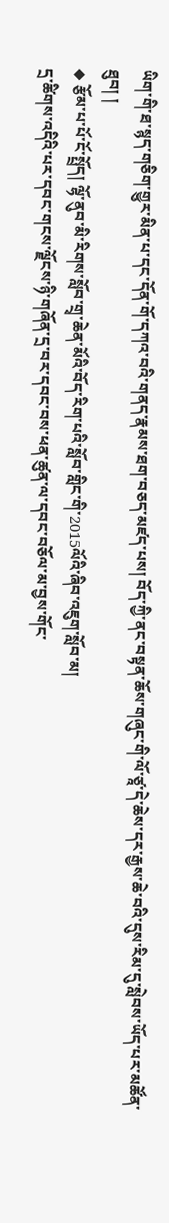ཡིག་གི་ཐ་སྙད་གཅིག་གྱུར་མིན་པ་དང་དོན་གོ་དཀའ་བའི་གནད་རྣམས་ཐག་བཅད་མཛད་པས། བོད་ཀྱི་ནང་བསྟན་ཆོས་གཞུང་གི་ལོ་ཙཱ་དེ་ཆེས་དར་རྒྱས་ཆེ་བའི་དུས་རིམ་དུ་སླེབས་ཡོད་པར་མཚོན་ཐུབ། །
◆ རྩོམ་པ་པོ་ངོ་སྤྲོད། ལྷོ་ནུབ་མི་རིགས་སློབ་གྲྭ་ཆེན་མོའི་བོད་རིག་པའི་སློབ་གླིང་གི་2015ལོའི་ཞིབ་འཇུག་སློབ་མ།
དྲ་ཚིགས་འདིའི་པར་དབང་གངས་ལྗོངས་ཉི་གཞོན་དྲ་བར་དབང་བས་ཕན་ཚུན་ལ་དབང་བཅོལ་མ་བྱས་གོང་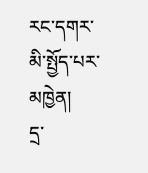རང་དགར་མི་སྤྱོད་པར་མཁྱེན།
དྲ་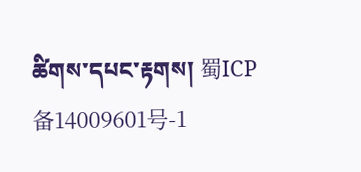ཚིགས་དཔང་རྟགས། 蜀ICP备14009601号-1